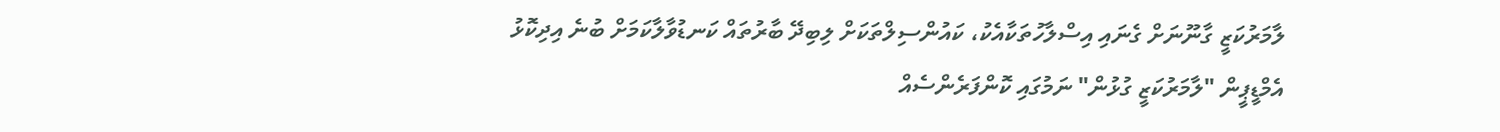ލާމަރުކަޒީ ގާނޫނަށް ގެނައި އިސްލާހުތަކާއެކު، ކައުންސިލްތަކަށް ލިބިދޭ ބާރުތައް ކަނޑުވާލާކަމަށް ބުނެ އިދިކޮޅު އެމްޑީޕީން "ލާމަރުކަޒީ ގުޅުން" ނަމުގައި ކޮންފަރެންސެއް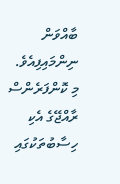ބާއްވަން ނިންމައިފިއެވެ.
މި ކޮންފަރެންސް ރާއްޖޭގެ އެކި ހިސާބުތަކުގައި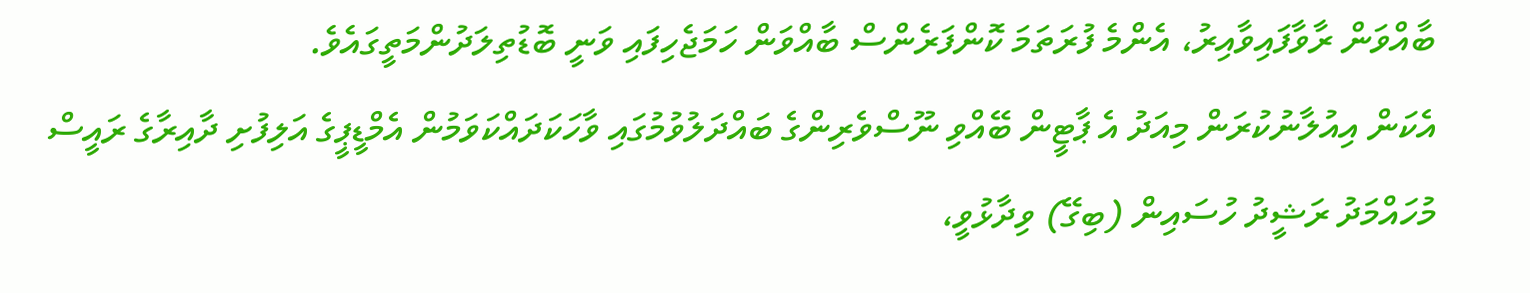ބާއްވަން ރާވާފައިވާއިރު، އެންމެ ފުރަތަމަ ކޮންފަރެންސް ބާއްވަން ހަމަޖެހިފައި ވަނީ ބޮޑުތިލަދުންމަތީގައެވެ.
އެކަން އިއުލާނުކުރަން މިއަދު އެ ޕާޓީން ބޭއްވި ނޫސްވެރިންގެ ބައްދަލުވުމުގައި ވާހަކަދައްކަވަމުން އެމްޑީޕީގެ އަލިފުށި ދާއިރާގެ ރައީސް މުހައްމަދު ރަޝީދު ހުސައިން (ބިގޭ) ވިދާޅުވީ،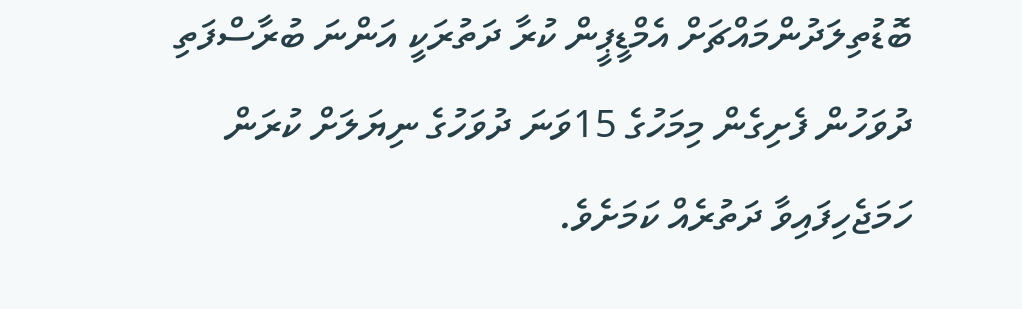ބޮޑުތިލަދުންމައްޗަށް އެމްޑީޕީން ކުރާ ދަތުރަކީ އަންނަ ބުރާސްފަތި ދުވަހުން ފެށިގެން މިމަހުގެ 15ވަނަ ދުވަހުގެ ނިޔަލަށް ކުރަން ހަމަޖެހިފައިވާ ދަތުރެއް ކަމަށެވެ.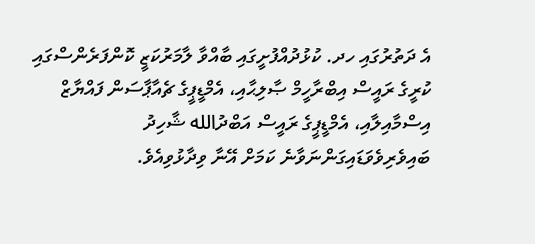އެ ދަތުރުގައި ހދ. ކުޅުދުއްފުށީގައި ބާއްވާ ލާމަރުކަޒީ ކޮންފަރެންސްގައި ކުރީގެ ރައީސް އިބްރާހީމް ޞާލިޙާއި، އެމްޑީޕީގެ ޗެއާޕާސަން ފައްޔާޒް އިސްމާއިލާއި، އެމްޑީޕީގެ ރައީސް އަބްދުالله ޝާހިދު ބައިވެރިވެވަޑައިގަންނަވާނެ ކަމަށް އޭނާ ވިދާޅުވިއެވެ.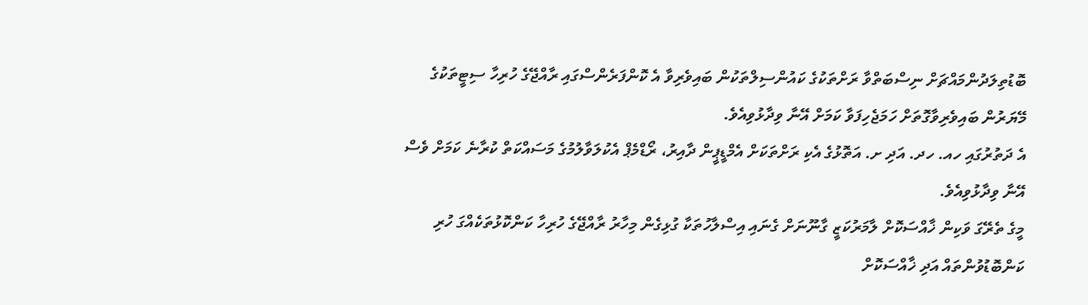ބޮޑުތިލަދުންމައްޗަށް ނިސްބަތްވާ ރަށްތަކުގެ ކައުންސިލްތަކުން ބައިވެރިވާ އެ ކޮންފަރެންސްގައި ރާއްޖޭގެ ހުރިހާ ސިޓީތަކުގެ މޭޔަރުން ބައިވެރިވާގޮތަށް ހަމަޖެހިފަވާ ކަމަށް އޭނާ ވިދާޅުވިއެވެ.
އެ ދަތުރުގައި ހއ. ހދ. އަދި ށ. އަތޮޅުގެ އެކި ރަށްތަކަށް އެމްޑީޕީން ދާއިރު، ރޯޑްމެޕް އެކުލަވާލުމުގެ މަސައްކަތް ކުރާނެ ކަމަށް ވެސް އޭނާ ވިދާޅުވިއެވެ.
މީގެ ތެރޭގަ ވަކިން ޚާއްސަކޮށް ލާމަރުކަޒީ ގާނޫނަށް ގެނައި އިސްލާހުތަކާ ގުޅިގެން މިހާރު ރާއްޖޭގެ ހުރިހާ ކަންކޮޅުތަކެއްގަ ހުރި ކަންބޮޑުވުންތައް އަދި ޚާއްސަކޮށް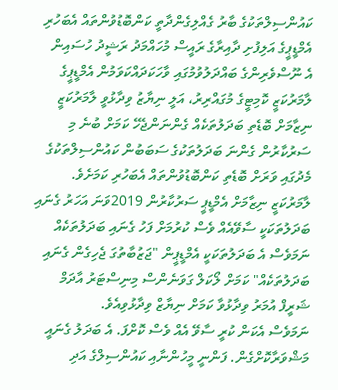ކައުންސިލްތަކުގެ ބާރު ގެއްލިގެންދާތީ ކަންބޮޑުވުންތައް އެބަހުރި އެމްޑީޕީގެ އަލިފުށި ދާއިރާގެ ރައީސް މުހައްމަދު ރަޝީދު ހުސައިން
އެ ނޫސްވެރިންގެ ބައްދަލުވުމުގައި ވާހަކަދައްކަވަމުން އެމްޑީޕީގެ ލާމަރުކަޒީ ކޮމިޓީގެ މުގައްރިރު، އަލީ ނިޔާޒު ވިދާޅުވީ ލާމަރުކަޒީ ނިޒާމަށް ބޮޑެތި ބަދަލުތަކެއް ގެންނަންޖެހޭ ކަމަށް ބުނެ މި ސަރުކާރުން ގެންނަ ބަދަލުތަކުގެ ސަބަބުން ކައުންސިލްތަކުގެ މެދުގައި ވަރަށް ބޮޑެތި ކަންބޮޑުވުންތައް އެބަހުރި ކަމަށެވެ.
ލާމަރުކަޒީ ނިޒާމަށް އެމްޑީޕީ ސަރުކާރުން 2019ވަނަ އަހަރު ގެނައި ބަދަލުތަކަކީ ސާވޭއެއް ވެސް ކުރުމަށް ފަހު ގެނައި ބަދަލުތަކެއް ނަމަވެސް އެ ބަދަލުތަކަކީ އެމްޑީޕީން "ޖަޒުބާތުގަ ޖެހިގެން ގެނައި ބަދަލުތަކެއް" ކަމަށް ލޯކަލް ގަވަނެންސް މިނިސްޓަރު އާދަމް ޝަރީފް އުމަރު ވިދާޅުވާ ކަމަށް ނިޔާޒް ވިދާޅުވިއެވެ.
ނަމަވެސް އެކަން ކުރީ ސާވޭ އެއް ވެސް ކޮށްފަ. އެ ބަދަލު ގެނައީ މަޝްވަރާކޮށްގެން. ފަންނީ މީހުންނާއި ކައުންސިލްގެ އަދި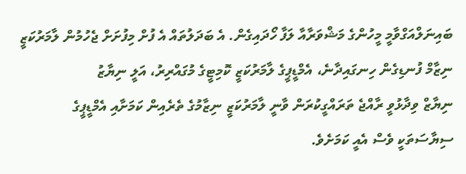ބައިނަލްއަގްވާމީ މީހުންގެ މަޝްވަރާއާ ލަފާ ހޯދައިގެން. އެ ބަދަލުތައް އެ ފުށް މިފުށަށް ޖެހުމުން ލާމަރުކަޒީ ނިޒާމް ފުނޑިގެން ހިނގައިދާނެ، އެމްޑީޕީގެ ލާމަރުކަޒީ ކޮމިޓީގެ މުގައްރިރު، އަލީ ނިޔާޒު
ނިޔާޒް ވިދާޅުވީ ރާއްޖެ ތަރައްގީކުރަން ވާނީ ލާމަރުކަޒީ ނިޒާމުގެ ތެރެއިން ކަމަށާއި އެމްޑީޕީގެ ސިޔާސަތަކީ ވެސް އެއީ ކަމަށެވެ.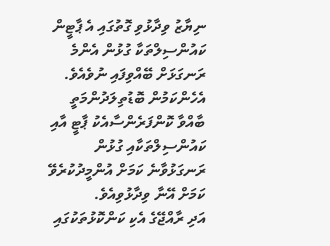ނިޔާޒު ވިދާޅުވި ގޮތުގައި އެ ޕާޓީން ކައުންސިލްތަކާ ގުޅުން އެންމެ ރަނގަޅަށް ބޭއްވިފައި ނުވެއެވެ. އެހެންކަމުން ބޮޑުތިލަދުންމަތީ ބާއްވާ ކޮންފަރެންސާއެކު ޕާޓީ އާއި ކައުންސިލްތަކާއި ގުޅުން ރަނގަޅުވާނެ ކަމަށް އުންމީދުކުރެވޭ ކަމަށް އޭނާ ވިދާޅުވިއެވެ.
އަދި ރާއްޖޭގެ އެކި ކަންކޮޅުތަކުގައި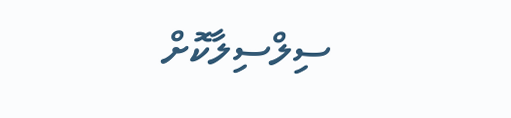ސިލްސިލާކޮށް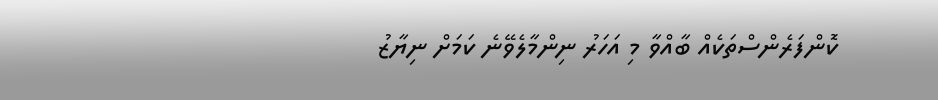ކޮންފަރެންސްތަކެއް ބާއްވާ މި އަހަރު ނިންމާލެވޭނެ ކަމަށް ނިޔާޒު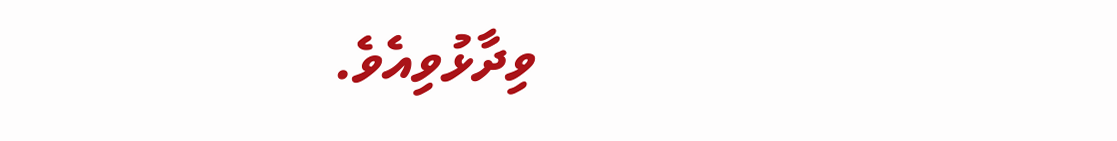ވިދާޅުވިއެވެ.